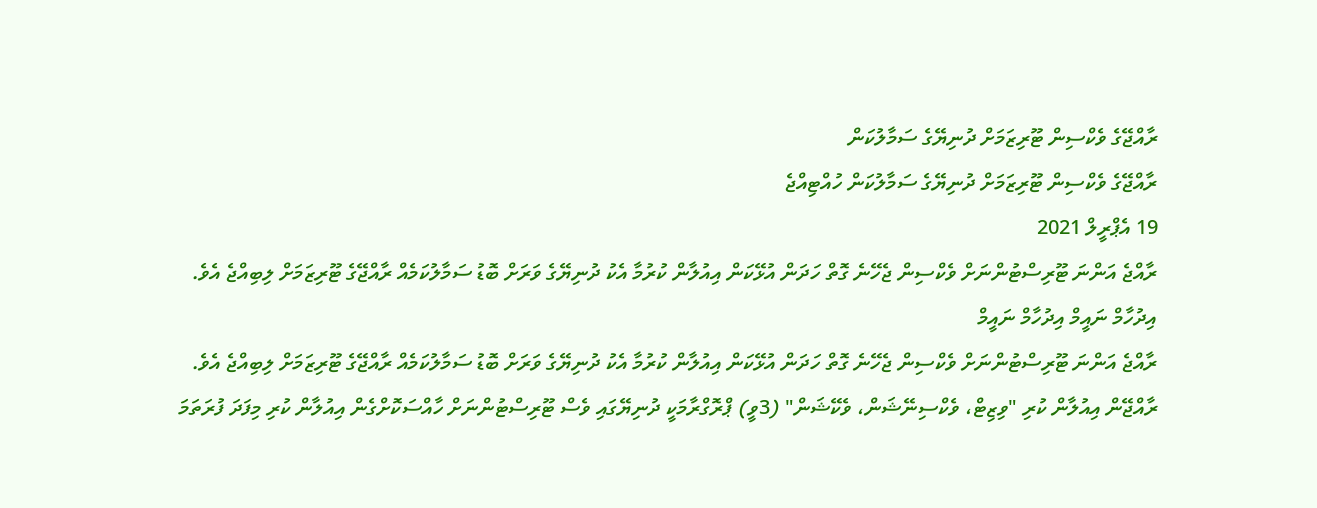ރާއްޖޭގެ ވެކްސިން ޓޫރިޒަމަށް ދުނިޔޭގެ ސަމާލުކަން
ރާއްޖޭގެ ވެކްސިން ޓޫރިޒަމަށް ދުނިޔޭގެ ސަމާލުކަން ހުއްޓިއްޖެ
19 އެޕްރީލް 2021
ރާއްޖެ އަންނަ ޓޫރިސްޓުންނަށް ވެކްސިން ޖެހޭނެ ގޮތް ހަދަން އުޅޭކަން އިއުލާން ކުރުމާ އެކު ދުނިޔޭގެ ވަރަށް ބޮޑު ސަމާލުކަމެއް ރާއްޖޭގެ ޓޫރިޒަމަށް ލިބިއްޖެ އެވެ.
އިދުހާމް ނައީމް އިދުހާމް ނައީމް
ރާއްޖެ އަންނަ ޓޫރިސްޓުންނަށް ވެކްސިން ޖެހޭނެ ގޮތް ހަދަން އުޅޭކަން އިއުލާން ކުރުމާ އެކު ދުނިޔޭގެ ވަރަށް ބޮޑު ސަމާލުކަމެއް ރާއްޖޭގެ ޓޫރިޒަމަށް ލިބިއްޖެ އެވެ.
ރާއްޖޭން އިއުލާން ކުރި "ވިޒިޓް، ވެކްސިނޭޝަން، ވެކޭޝަން" (3ވީ) ޕްރޮގްރާމަކީ ދުނިޔޭގައި ވެސް ޓޫރިސްޓުންނަށް ހާއްސަކޮށްގެން އިއުލާން ކުރި މިފަދަ ފުރަތަމަ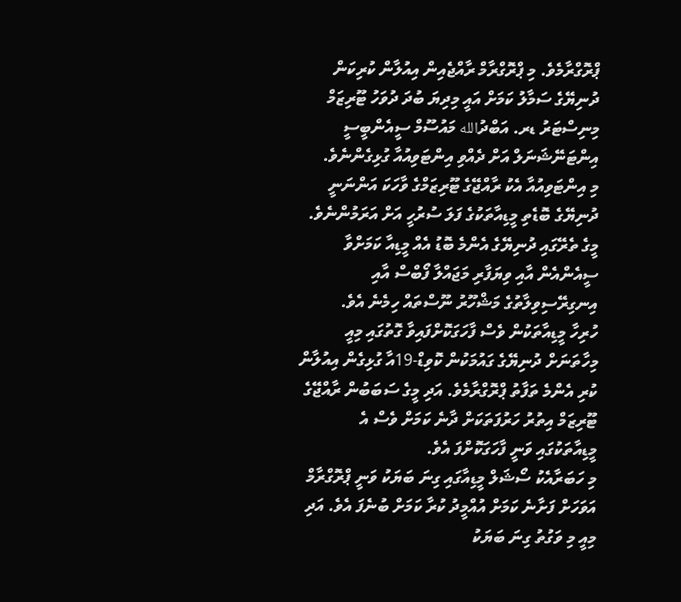ޕްރޮގްރާމެވެ. މި ޕްރޮގްރާމް ރާއްޖެއިން އިއުލާން ކުރިކަން ދުނިޔޭގެ ސަމާލު ކަމަށް އައީ މިދިޔަ ބުދަ ދުވަހު ޓޫރިޒަމް މިނިސްޓަރު ޑރ. އަބްދުالله މައުސޫމް ސީއެންބީސީ އިންޓަނޭޝަނަލް އަށް ދެއްވި އިންޓަވިއުއާ ގުޅިގެންނެވެ.
މި އިންޓަވިއުއާ އެކު ރާއްޖޭގެ ޓޫރިޒަމްގެ ވާހަކަ އަންނަނީ ދުނިޔޭގެ ބޮޑެތި މީޑިއާތަކުގެ ފަލަ ސުރުހީ އަށް އަރަމުންނެވެ. މީގެ ތެރޭގައި ދުނިޔޭގެ އެންމެ ބޮޑު އެއް މީޑިއާ ކަމަށްވާ ސީއެންއެން އާއި ވިޔަފާރި މަޖައްލާ ފޯބްސް އާއި އިނގިރޭސިވިލާތުގެ މަޝްހޫރު ނޫސްތައް ހިމެނެ އެވެ.
ހުރިހާ މީޑިއާތަކުން ވެސް ފާހަގަކޮށްފައިވާ ގޮތުގައި މިއީ މިހާތަނަށް ދުނިޔޭގެ ގައުމަކުން ކޮވިޑް-19އާ ގުޅިގެން އިއުލާން ކުރި އެންމެ ތަފާތު ޕްރޮގްރާމެވެ. އަދި މީގެ ސަބަބުން ރާއްޖޭގެ ޓޫރިޒަމް އިތުރު ހަރުފަތަކަށް ދާނެ ކަމަށް ވެސް އެ މީޑިއާތަކުގައި ވަނީ ފާހަގަކޮށްފަ އެވެ.
މި ހަބަރާއެކު ސޯޝަލް މީޑިއާގައި ގިނަ ބަޔަކު ވަނީ ޕްރޮގްރާމް އަވަހަށް ފަށާނެ ކަމަށް އުއްމީދު ކުރާ ކަމަށް ބުނެފަ އެވެ. އަދި މިއީ މި ވަގުތު ގިނަ ބަޔަކު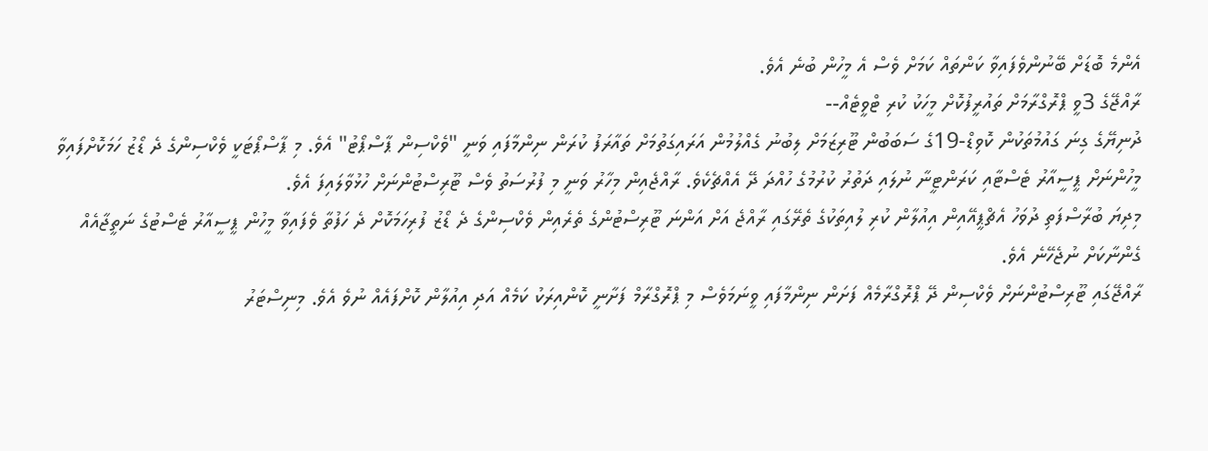އެންމެ ބޮޑަށް ބޭނުންވެފައިވާ ކަންތައް ކަމަށް ވެސް އެ މީހުން ބުނެ އެވެ.
ރާއްޖޭގެ 3ވީ ޕްރޮގްރާމަށް ތައުރީފުކޮށް މީހަކު ކުރި ޓްވީޓެއް--
ދުނިޔޭގެ ގިނަ ގައުމުތަކުން ކޮވިޑް-19ގެ ސަބަބުން ޓޫރިޒަމަށް ލިބުނު ގެއްލުމުން އަރައިގަތުމަށް ތައާރަފު ކުރަން ނިންމާފައި ވަނީ "ވެކްސިން ޕާސްޕޯޓު" އެވެ. މި ޕާސްޕޯޓަކީ ވެކްސިންގެ ދެ ޑޯޒު ހަމަކޮށްފައިވާ މީހުންނަށް ޕީސީއާރު ޓެސްޓާއި ކަރަންޓީނާ ނުލައި ދަތުރު ކުރުމުގެ ހުއްދަ ދޭ އެއްޗެކެވެ. ރާއްޖެއިން މިހާރު ވަނީ މި ފުރުސަތު ވެސް ޓޫރިސްޓުންނަށް ހުޅުވާލައިފަ އެވެ.
މިދިޔަ ބުރާސްފަތި ދުވަހު އެޗްޕީއޭއިން އިއުލާން ކުރި ލުއިތަކުގެ ތެރޭގައި ރާއްޖެ އަށް އަންނަ ޓޫރިސްޓުންގެ ތެރެއިން ވެކްސިންގެ ދެ ޑޯޒު ފުރިހަމަކޮށް ދެ ހަފުތާ ވެފައިވާ މީހުން ޕީސީއާރު ޓެސްޓުގެ ނަތީޖާއެއް ގެންނާކަށް ނުޖެހޭނެ އެވެ.
ރާއްޖޭގައި ޓޫރިސްޓުންނަށް ވެކްސިން ދޭ ޕްރޮގްރާމެއް ފަށަން ނިންމާފައި ވީނަމަވެސް މި ޕްރޮގްރާމް ފަށާނީ ކޮންއިރަކު ކަމެއް އަދި އިއުލާން ކޮށްފައެއް ނުވެ އެވެ. މިނިސްޓަރު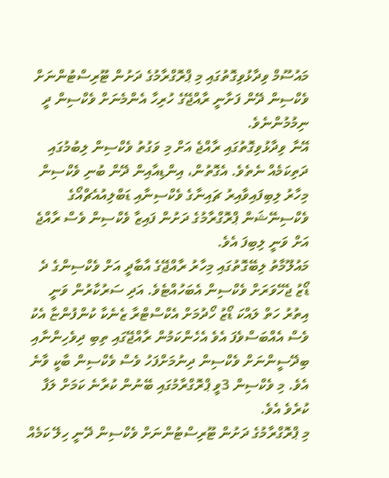މައުސޫމް ވިދާޅުވިގޮތުގައި މި ޕްރޮގްރާމުގެ ދަށުން ޓޫރިސްޓުންނަށް ވެކްސިން ދޭން ފަށާނީ ރާއްޖޭގެ ހުރިހާ އެންމެނަށް ވެކްސިން ދީ ނިމުމުންނެވެ.
އޭނާ ވިދާޅުވިގޮތުގައި ރާއްޖެ އަށް މި ވަގުތު ވެކްސިން ލިބުމުގައި ދަތިކަމެއް ނެތެވެ. އެގޮތުން، އިންޑިއާއިން ދޭން ބުނި ވެކްސިން މިހާރު ލިބިފައިވާއިރު ޗައިނާގެ ވެކްސިނާއި ޑަބްލިއުއެޗްއޯގެ ވެކްސިނޭޝަން ޕްރޮގްރާމުގެ ދަށުން ފައިޒާ ވެކްސިން ވެސް ރާއްޖެ އަށް ވަނީ ލިބިފަ އެވެ.
މައުލޫމާތު ލިބޭގޮތުގައި މިހާރު ރާއްޖޭގެ އާބާދީ އަށް ވެކްސިންގެ ދެ ޑޯޒު ޖެހޭވަރަށް ވެކްސިން އެބަހުއްޓެވެ. އަދި ސަރުކާރުން ވަނީ އިތުރު ހަތް ލައްކަ ޑޯޒު ހޯދުމަށް އެކްސްޓްރާ ޒެނެކާ ކުންފުންޏާ އެކު ވެސް އެއްބަސްވެފަ އެވެ އެހެންކަމުން ރާއްޖޭގައި ތިބި ދިވެހިންނާއި ބިދޭސީންނަށް ވެކްސިން ދިނުމަށްފަހު ވެސް ވެކްސިން ބާކީ ވާނެ އެވެ. މި ވެކްސިން 3ވީ ޕްރޮގްރާމުގައި ބޭނުން ކުރާނެ ކަމަށް ލަފާ ކުރެވެ އެވެ.
މި ޕްރޮގްރާމުގެ ދަށުން ޓޫރިސްޓުންނަށް ވެކްސިން ދޭނީ ހިލޭ ކަމެއް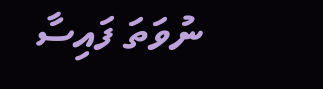ނުވަތަ ފައިސާ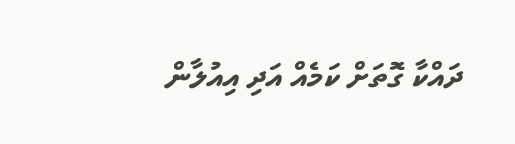ދައްކާ ގޮތަށް ކަމެއް އަދި އިއުލާން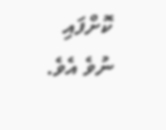ކޮށްފައި ނުވެ އެވެ.